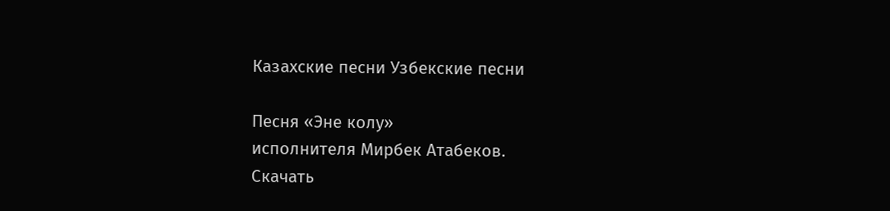Казахские песни Узбекские песни

Песня «Эне колу»
исполнителя Мирбек Атабеков.
Скачать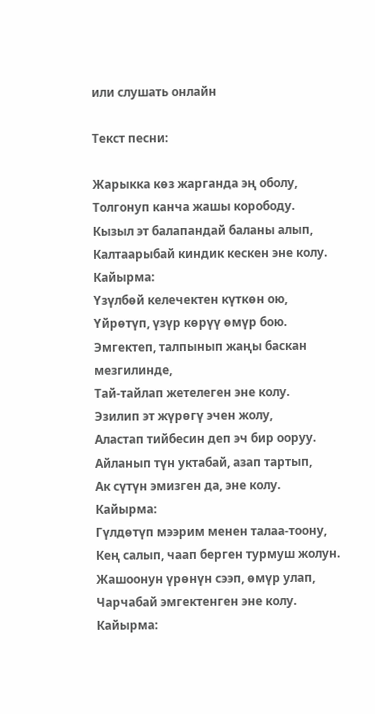или слушать онлайн

Текст песни:

Жарыкка көз жарганда эң оболу,
Толгонуп канча жашы корободу.
Кызыл эт балапандай баланы алып,
Калтаарыбай киндик кескен эне колу.
Кайырма:
Үзүлбөй келечектен күткөн ою,
Үйрөтүп, үзүр көрүү өмүр бою.
Эмгектеп, талпынып жаңы баскан мезгилинде,
Тай-тайлап жетелеген эне колу.
Эзилип эт жүрөгү эчен жолу,
Аластап тийбесин деп эч бир ооруу.
Айланып түн уктабай, азап тартып,
Ак сүтүн эмизген да, эне колу.
Кайырма:
Гүлдөтүп мээрим менен талаа-тоону,
Кең салып, чаап берген турмуш жолун.
Жашоонун үрөнүн сээп, өмүр улап,
Чарчабай эмгектенген эне колу.
Кайырма: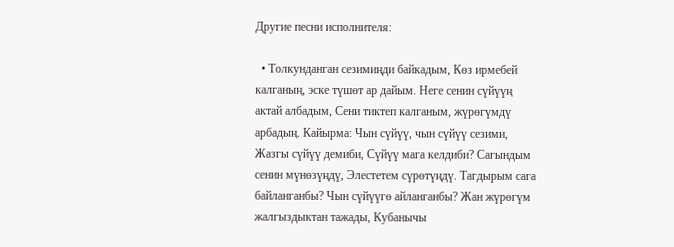Другие песни исполнителя:

  • Толкунданган сезимиңди байкадым, Көз ирмебей калганың, эске түшөт ар дайым. Неге сенин сүйүүң актай албадым, Сени тиктеп калганым, жүрөгүмдү арбадың. Кайырма: Чын сүйүү, чын сүйүү сезими, Жазгы сүйүү демиби, Сүйүү мага келдиби? Сагындым сенин мүнөзүңдү, Элестетем сүрөтүңдү. Тагдырым сага байланганбы? Чын сүйүүгө айланганбы? Жан жүрөгүм жалгыздыктан тажады, Кубанычы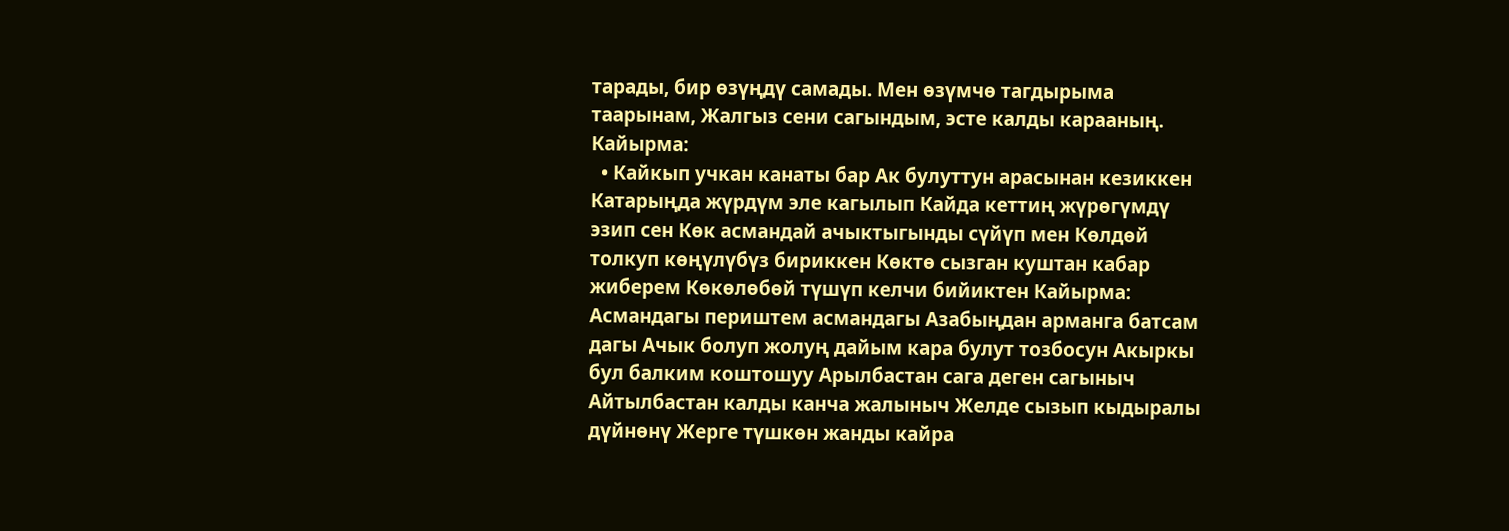тарады, бир өзүңдү самады. Мен өзүмчө тагдырыма таарынам, Жалгыз сени сагындым, эсте калды карааның. Кайырма:
  • Кайкып учкан канаты бар Ак булуттун арасынан кезиккен Катарыңда жүрдүм эле кагылып Кайда кеттиң жүрөгүмдү эзип сен Көк асмандай ачыктыгынды сүйүп мен Көлдөй толкуп көңүлүбүз бириккен Көктө сызган куштан кабар жиберем Көкөлөбөй түшүп келчи бийиктен Кайырма: Асмандагы периштем асмандагы Азабыңдан арманга батсам дагы Ачык болуп жолуң дайым кара булут тозбосун Акыркы бул балким коштошуу Арылбастан сага деген сагыныч Айтылбастан калды канча жалыныч Желде сызып кыдыралы дүйнөнү Жерге түшкөн жанды кайра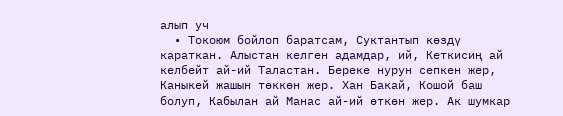алып уч
  • Токоюм бойлоп баратсам, Суктантып көздү караткан. Алыстан келген адамдар, ий, Кеткисиң ай келбейт ай-ий Таластан. Береке нурун сепкен жер, Каныкей жашын төккөн жер. Хан Бакай, Кошой баш болуп, Кабылан ай Манас ай-ий өткөн жер. Ак шумкар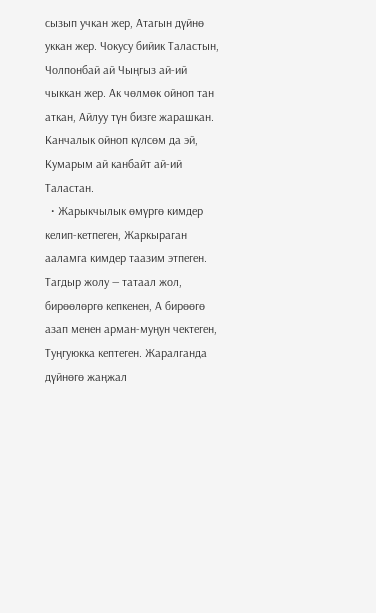сызып учкан жер, Атагын дүйнө уккан жер. Чокусу бийик Таластын, Чолпонбай ай Чыңгыз ай-ий чыккан жер. Ак чөлмөк ойноп тан аткан, Айлуу түн бизге жарашкан. Канчалык ойноп күлсөм да эй, Кумарым ай канбайт ай-ий Таластан.
  • Жарыкчылык өмүргө кимдер келип-кетпеген, Жаркыраган ааламга кимдер таазим этпеген. Тагдыр жолу — татаал жол, бирөөлөргө кепкенен, А бирөөгө азап менен арман-муңун чектеген, Туңгуюкка кептеген. Жаралганда дүйнөгө жаңжал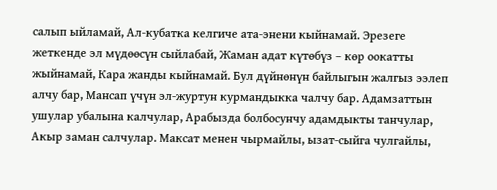салып ыйламай, Ал-кубатка келгиче ата-энени кыйнамай. Эрезеге жеткенде эл мүдөөсүн сыйлабай, Жаман адат күтөбүз – көр оокатты жыйнамай, Кара жанды кыйнамай. Бул дүйнөнүн байлыгын жалгыз ээлеп алчу бар, Мансап үчүн эл-журтун курмандыкка чалчу бар. Адамзаттын ушулар убалына калчулар, Арабызда болбосунчу адамдыкты танчулар, Акыр заман салчулар. Максат менен чырмайлы, ызат-сыйга чулгайлы,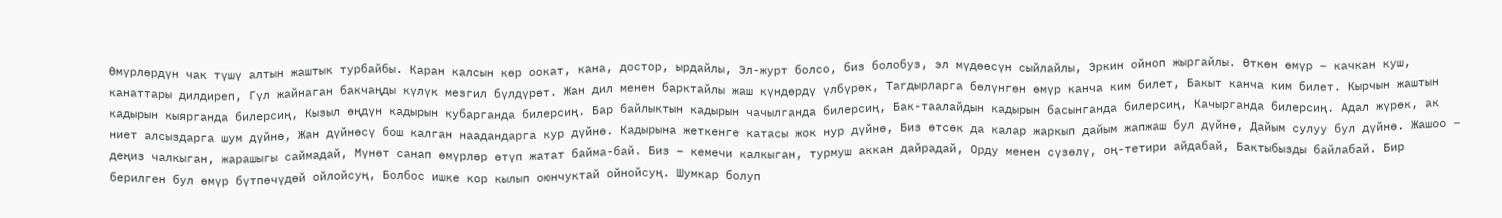Өмүрлөрдүн чак түшү алтын жаштык турбайбы. Каран калсын көр оокат, кана, достор, ырдайлы, Эл-журт болсо, биз болобуз, эл мүдөөсүн сыйлайлы, Эркин ойноп жыргайлы. Өткөн өмүр – качкан куш, канаттары дилдиреп, Гүл жайнаган бакчаңды күлүк мезгил бүлдүрөт. Жан дил менен барктайлы жаш күндөрдү үлбүрөк, Тагдырларга бөлүнгөн өмүр канча ким билет, Бакыт канча ким билет. Кырчын жаштын кадырын кыярганда билерсиң, Кызыл өңдүн кадырын кубарганда билерсиң. Бар байлыктын кадырын чачылганда билерсиң, Бак-таалайдын кадырын басынганда билерсиң, Качырганда билерсиң. Адал жүрөк, ак ниет алсыздарга шум дүйнө, Жан дүйнөсү бош калган наадандарга кур дүйнө. Кадырына жеткенге катасы жок нур дүйнө, Биз өтсөк да калар жаркып дайым жапжаш бул дүйнө, Дайым сулуу бул дүйнө. Жашоо – деңиз чалкыган, жарашыгы саймадай, Мүнөт санап өмүрлөр өтүп жатат байма-бай. Биз – кемечи калкыган, турмуш аккан дайрадай, Орду менен сүзөлү, оң-тетири айдабай, Бактыбызды байлабай. Бир берилген бул өмүр бүтпөчүдөй ойлойсуң, Болбос ишке кор кылып оюнчуктай ойнойсуң. Шумкар болуп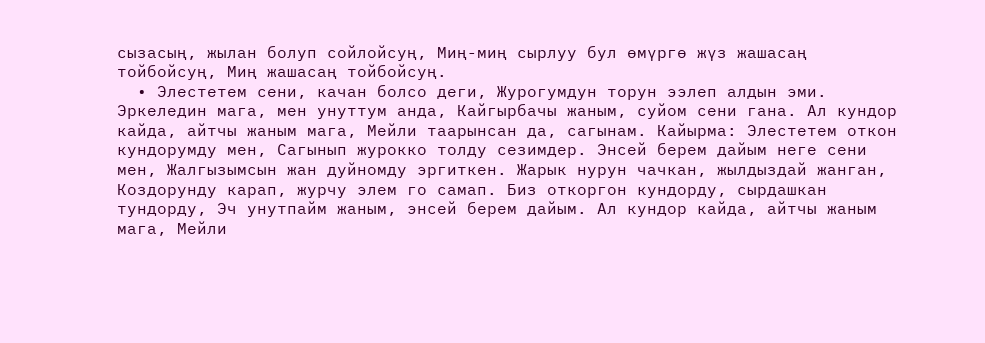сызасың, жылан болуп сойлойсуң, Миң-миң сырлуу бул өмүргө жүз жашасаң тойбойсуң, Миң жашасаң тойбойсуң.
  • Элестетем сени, качан болсо деги, Журогумдун торун ээлеп алдын эми. Эркеледин мага, мен унуттум анда, Кайгырбачы жаным, суйом сени гана. Ал кундор кайда, айтчы жаным мага, Мейли таарынсан да, сагынам. Кайырма: Элестетем откон кундорумду мен, Сагынып журокко толду сезимдер. Энсей берем дайым неге сени мен, Жалгызымсын жан дуйномду эргиткен. Жарык нурун чачкан, жылдыздай жанган, Коздорунду карап, журчу элем го самап. Биз откоргон кундорду, сырдашкан тундорду, Эч унутпайм жаным, энсей берем дайым. Ал кундор кайда, айтчы жаным мага, Мейли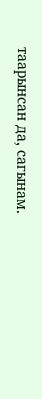таарынсан да, сагынам.